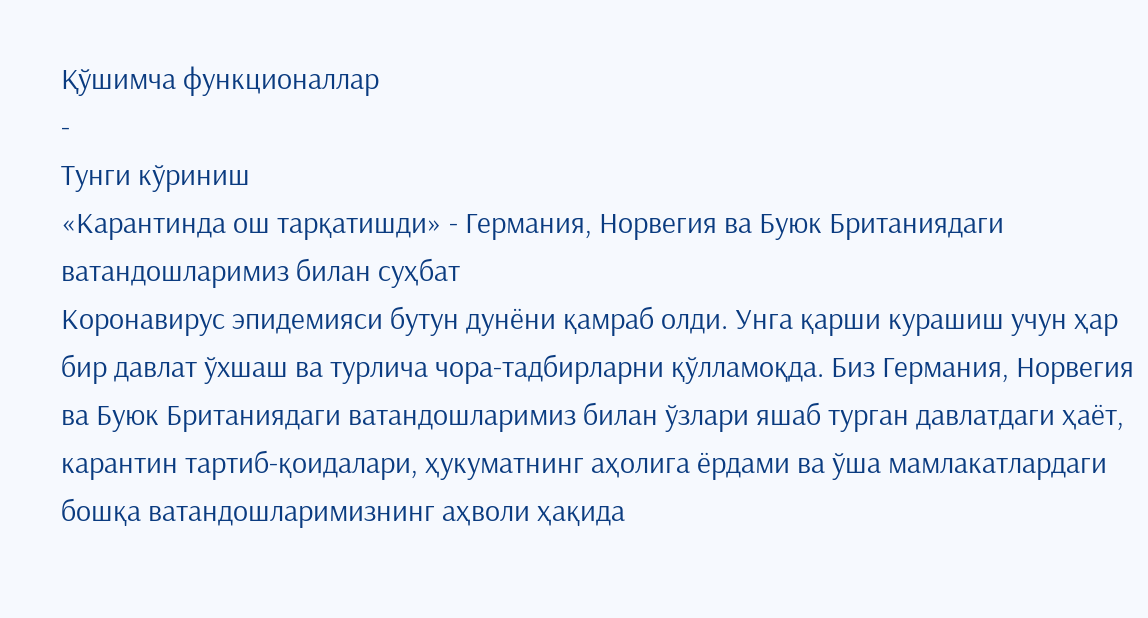Қўшимча функционаллар
-
Тунги кўриниш
«Карантинда ош тарқатишди» - Германия, Норвегия ва Буюк Британиядаги ватандошларимиз билан суҳбат
Коронавирус эпидемияси бутун дунёни қамраб олди. Унга қарши курашиш учун ҳар бир давлат ўхшаш ва турлича чора-тадбирларни қўлламоқда. Биз Германия, Норвегия ва Буюк Британиядаги ватандошларимиз билан ўзлари яшаб турган давлатдаги ҳаёт, карантин тартиб-қоидалари, ҳукуматнинг аҳолига ёрдами ва ўша мамлакатлардаги бошқа ватандошларимизнинг аҳволи ҳақида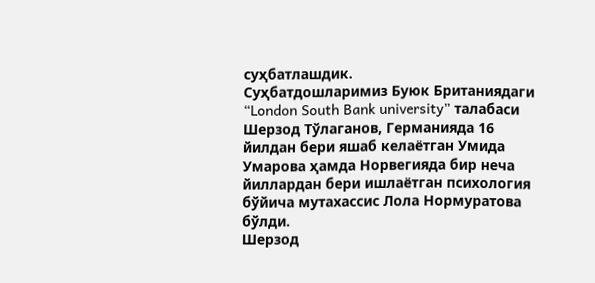суҳбатлашдик.
Суҳбатдошларимиз Буюк Британиядаги “London South Bank university” талабаси Шерзод Тўлаганов, Германияда 16 йилдан бери яшаб келаётган Умида Умарова ҳамда Норвегияда бир неча йиллардан бери ишлаётган психология бўйича мутахассис Лола Нормуратова бўлди.
Шерзод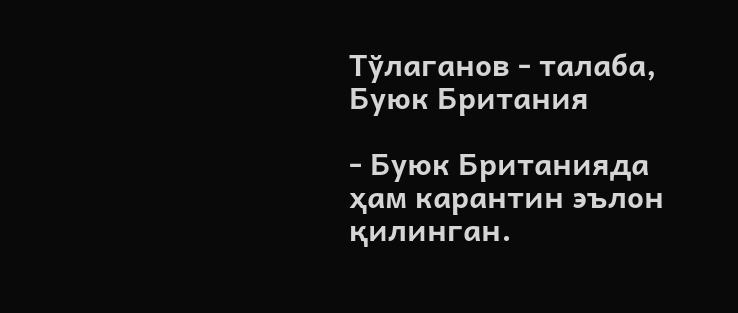Тўлаганов - талаба, Буюк Британия

- Буюк Британияда ҳам карантин эълон қилинган.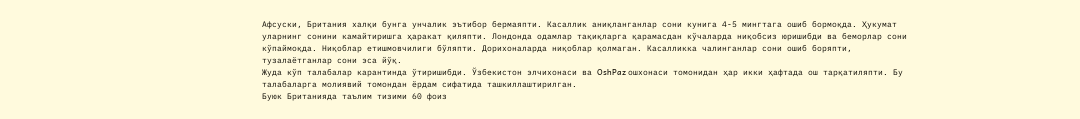Aфсуски, Британия халқи бунга унчалик эътибор бермаяпти. Касаллик аниқланганлар сони кунига 4-5 мингтага ошиб бормоқда. Ҳукумат уларнинг сонини камайтиришга ҳаракат қиляпти. Лондонда одамлар тақиқларга қарамасдан кўчаларда ниқобсиз юришибди ва беморлар сони кўпаймоқда. Ниқоблар етишмовчилиги бўляпти. Дорихоналарда ниқоблар қолмаган. Касалликка чалинганлар сони ошиб боряпти, тузалаётганлар сони эса йўқ.
Жуда кўп талабалар карантинда ўтиришибди. Ўзбекистон элчихонаси ва OshPaz ошхонаси томонидан ҳар икки ҳафтада ош тарқатиляпти. Бу талабаларга молиявий томондан ёрдам сифатида ташкиллаштирилган.
Буюк Британияда таълим тизими 60 фоиз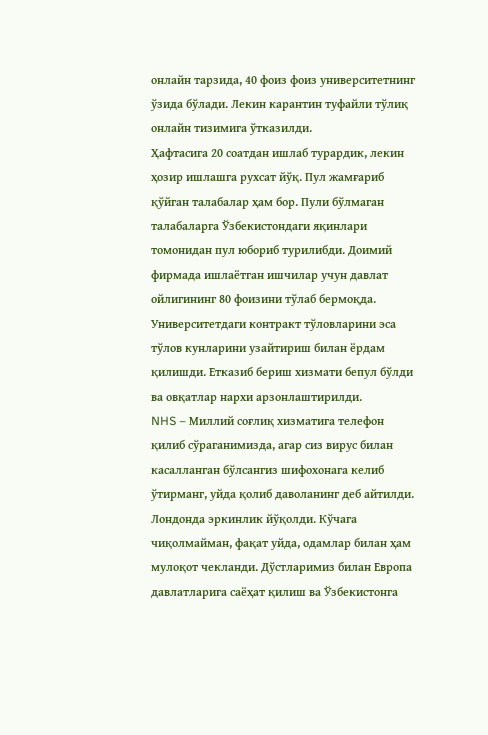онлайн тарзида, 40 фоиз фоиз университетнинг ўзида бўлади. Лекин карантин туфайли тўлиқ онлайн тизимига ўтказилди.
Ҳафтасига 20 соатдан ишлаб турардик, лекин ҳозир ишлашга рухсат йўқ. Пул жамғариб қўйган талабалар ҳам бор. Пули бўлмаган талабаларга Ўзбекистондаги яқинлари томонидан пул юбориб турилибди. Доимий фирмада ишлаётган ишчилар учун давлат ойлигининг 80 фоизини тўлаб бермоқда. Университетдаги контракт тўловларини эса тўлов кунларини узайтириш билан ёрдам қилишди. Етказиб бериш хизмати бепул бўлди ва овқатлар нархи арзонлаштирилди.
NHS – Миллий соғлиқ хизматига телефон қилиб сўраганимизда, агар сиз вирус билан касалланган бўлсангиз шифохонага келиб ўтирманг, уйда қолиб даволанинг деб айтилди. Лондонда эркинлик йўқолди. Кўчага чиқолмайман, фақат уйда, одамлар билан ҳам мулоқот чекланди. Дўстларимиз билан Европа давлатларига саёҳат қилиш ва Ўзбекистонга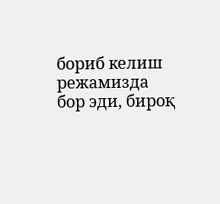бориб келиш режамизда бор эди, бироқ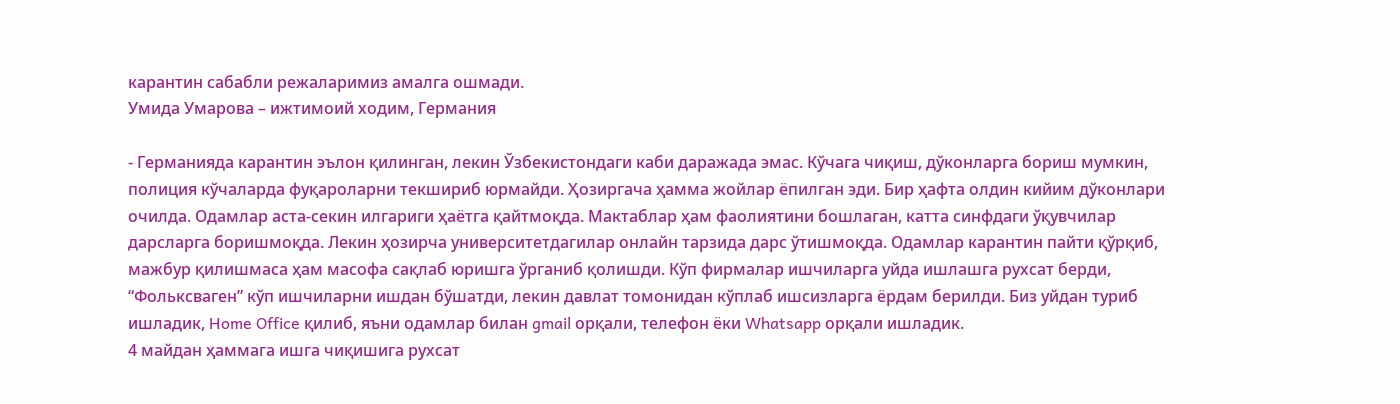карантин сабабли режаларимиз амалга ошмади.
Умида Умарова – ижтимоий ходим, Германия

- Германияда карантин эълон қилинган, лекин Ўзбекистондаги каби даражада эмас. Кўчага чиқиш, дўконларга бориш мумкин, полиция кўчаларда фуқароларни текшириб юрмайди. Ҳозиргача ҳамма жойлар ёпилган эди. Бир ҳафта олдин кийим дўконлари очилда. Одамлар аста-секин илгариги ҳаётга қайтмоқда. Мактаблар ҳам фаолиятини бошлаган, катта синфдаги ўқувчилар дарсларга боришмоқда. Лекин ҳозирча университетдагилар онлайн тарзида дарс ўтишмоқда. Одамлар карантин пайти қўрқиб, мажбур қилишмаса ҳам масофа сақлаб юришга ўрганиб қолишди. Кўп фирмалар ишчиларга уйда ишлашга рухсат берди, “Фольксваген” кўп ишчиларни ишдан бўшатди, лекин давлат томонидан кўплаб ишсизларга ёрдам берилди. Биз уйдан туриб ишладик, Home Office қилиб, яъни одамлар билан gmail орқали, телефон ёки Whatsapp орқали ишладик.
4 майдан ҳаммага ишга чиқишига рухсат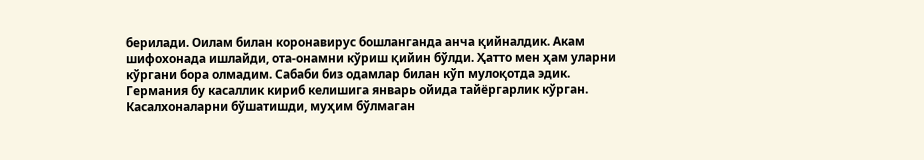берилади. Оилам билан коронавирус бошланганда анча қийналдик. Aкам шифохонада ишлайди, ота-онамни кўриш қийин бўлди. Ҳатто мен ҳам уларни кўргани бора олмадим. Сабаби биз одамлар билан кўп мулоқотда эдик.
Германия бу касаллик кириб келишига январь ойида тайёргарлик кўрган. Касалхоналарни бўшатишди, муҳим бўлмаган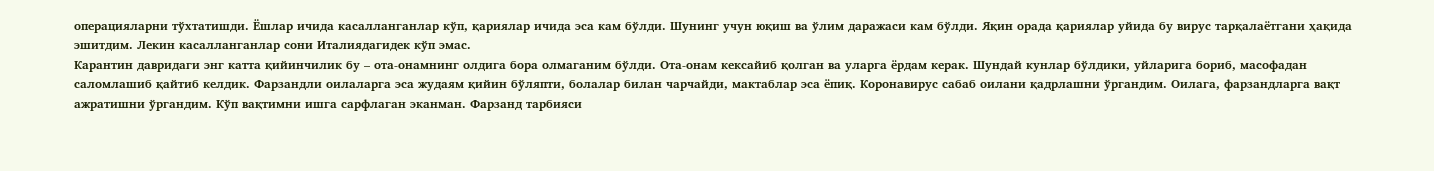операцияларни тўхтатишди. Ёшлар ичида касалланганлар кўп, қариялар ичида эса кам бўлди. Шунинг учун юқиш ва ўлим даражаси кам бўлди. Яқин орада қариялар уйида бу вирус тарқалаётгани ҳақида эшитдим. Лекин касалланганлар сони Италиядагидек кўп эмас.
Карантин давридаги энг катта қийинчилик бу – ота-онамнинг олдига бора олмаганим бўлди. Ота-онам кексайиб қолган ва уларга ёрдам керак. Шундай кунлар бўлдики, уйларига бориб, масофадан саломлашиб қайтиб келдик. Фарзандли оилаларга эса жудаям қийин бўляпти, болалар билан чарчайди, мактаблар эса ёпиқ. Коронавирус сабаб оилани қадрлашни ўргандим. Оилага, фарзандларга вақт ажратишни ўргандим. Кўп вақтимни ишга сарфлаган эканман. Фарзанд тарбияси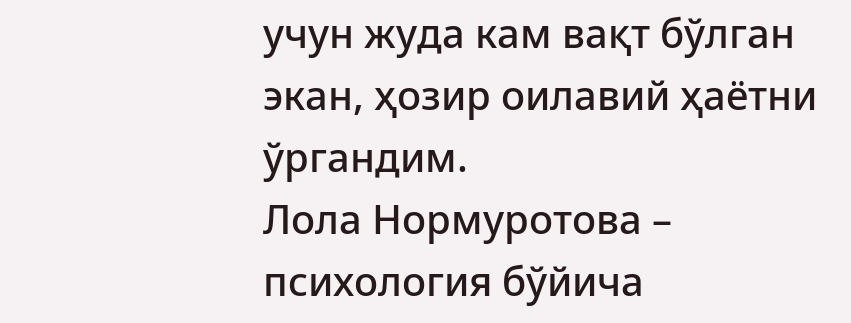учун жуда кам вақт бўлган экан, ҳозир оилавий ҳаётни ўргандим.
Лола Нормуротова – психология бўйича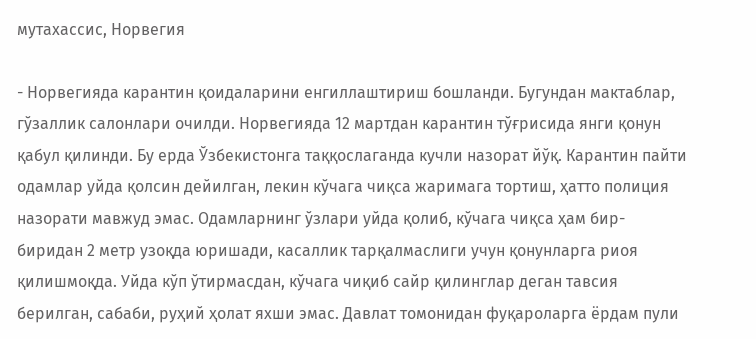мутахассис, Норвегия

- Норвегияда карантин қоидаларини енгиллаштириш бошланди. Бугундан мактаблар, гўзаллик салонлари очилди. Норвегияда 12 мартдан карантин тўғрисида янги қонун қабул қилинди. Бу ерда Ўзбекистонга таққослаганда кучли назорат йўқ. Карантин пайти одамлар уйда қолсин дейилган, лекин кўчага чиқса жаримага тортиш, ҳатто полиция назорати мавжуд эмас. Одамларнинг ўзлари уйда қолиб, кўчага чиқса ҳам бир-биридан 2 метр узоқда юришади, касаллик тарқалмаслиги учун қонунларга риоя қилишмоқда. Уйда кўп ўтирмасдан, кўчага чиқиб сайр қилинглар деган тавсия берилган, сабаби, руҳий ҳолат яхши эмас. Давлат томонидан фуқароларга ёрдам пули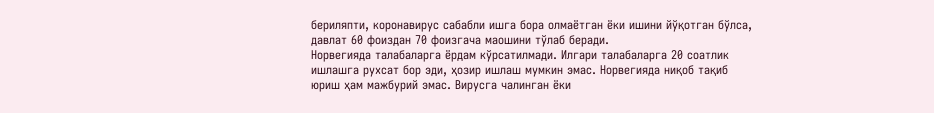бериляпти, коронавирус сабабли ишга бора олмаётган ёки ишини йўқотган бўлса, давлат 60 фоиздан 70 фоизгача маошини тўлаб беради.
Норвегияда талабаларга ёрдам кўрсатилмади. Илгари талабаларга 20 соатлик ишлашга рухсат бор эди, ҳозир ишлаш мумкин эмас. Норвегияда ниқоб тақиб юриш ҳам мажбурий эмас. Вирусга чалинган ёки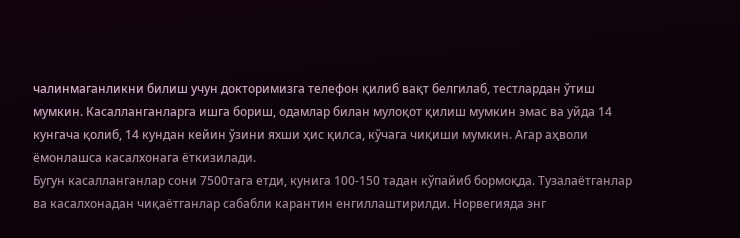чалинмаганликни билиш учун докторимизга телефон қилиб вақт белгилаб, тестлардан ўтиш мумкин. Касалланганларга ишга бориш, одамлар билан мулоқот қилиш мумкин эмас ва уйда 14 кунгача қолиб, 14 кундан кейин ўзини яхши ҳис қилса, кўчага чиқиши мумкин. Aгар аҳволи ёмонлашса касалхонага ёткизилади.
Бугун касалланганлар сони 7500тага етди, кунига 100-150 тадан кўпайиб бормоқда. Тузалаётганлар ва касалхонадан чиқаётганлар сабабли карантин енгиллаштирилди. Норвегияда энг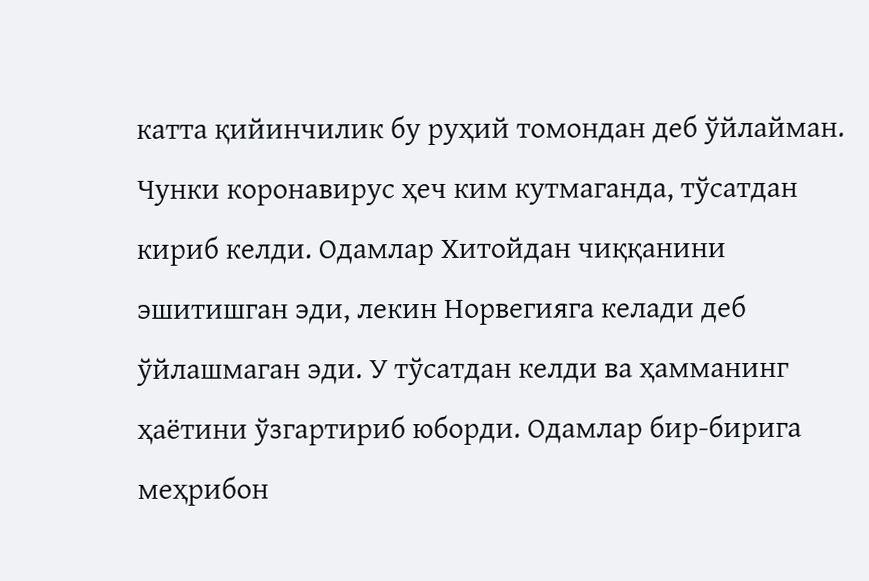катта қийинчилик бу руҳий томондан деб ўйлайман. Чунки коронавирус ҳеч ким кутмаганда, тўсатдан кириб келди. Одамлар Хитойдан чиққанини эшитишган эди, лекин Норвегияга келади деб ўйлашмаган эди. У тўсатдан келди ва ҳамманинг ҳаётини ўзгартириб юборди. Одамлар бир-бирига меҳрибон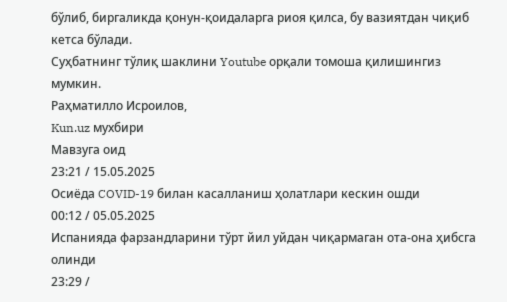бўлиб, биргаликда қонун-қоидаларга риоя қилса, бу вазиятдан чиқиб кетса бўлади.
Суҳбатнинг тўлиқ шаклини Youtube орқали томоша қилишингиз мумкин.
Раҳматилло Исроилов,
Kun.uz мухбири
Мавзуга оид
23:21 / 15.05.2025
Осиёда COVID-19 билан касалланиш ҳолатлари кескин ошди
00:12 / 05.05.2025
Испанияда фарзандларини тўрт йил уйдан чиқармаган ота-она ҳибсга олинди
23:29 /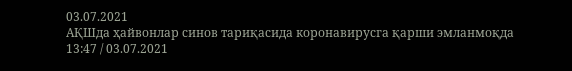03.07.2021
АҚШда ҳайвонлар синов тариқасида коронавирусга қарши эмланмоқда
13:47 / 03.07.2021